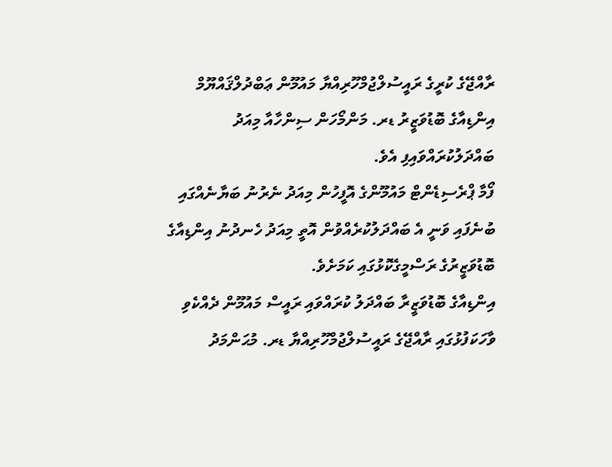ރާއްޖޭގެ ކުރީގެ ރައީސުލްޖުމްހޫރިއްޔާ މައުމޫން ޢަބްދުލްޤައްޔޫމް އިންޑިއާގެ ބޮޑުވަޒީރު ޑރ. މަންމޯހަން ސިންހާއާ މިއަދު ބައްދަލުކުރައްވައިފި އެވެ.
ފޯމާ ޕްރެސިޑެންޓް މައުމޫންގެ އޮފީހުން މިއަދު ނެރުނު ބަޔާނެއްގައި ބުނެފައި ވަނީ އެ ބައްދަލުކުރެއްވުން އޮތީ މިއަދު ހެނދުނު އިންޑިއާގެ ބޮޑުވަޒީރުގެ ރަސްމީގެކޮޅުގައި ކަމަށެވެ.
އިންޑިއާގެ ބޮޑުވަޒީރާ ބައްދަލު ކުރައްވައި ރައީސް މައުމޫން ދެއްކެވި ވާހަކަފުޅުގައި ރާއްޖޭގެ ރައީސުލްޖުމްހޫރިއްޔާ ޑރ. މުޙަންމަދު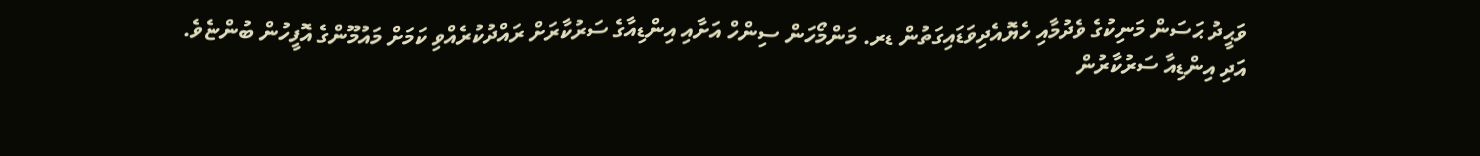ވަޙީދު ޙަސަން މަނިކުގެ ވެދުމާއި ހެޔޮއެދިވަޑައިގަތުން ޑރ. މަންމޯހަން ސިންހް އަށާއި އިންޑިއާގެ ސަރުކާރަށް ރައްދުކުރެއްވި ކަމަށް މައުމޫންގެ އޮފީހުން ބުންޏެވެ.
އަދި އިންޑިއާ ސަރުކާރުން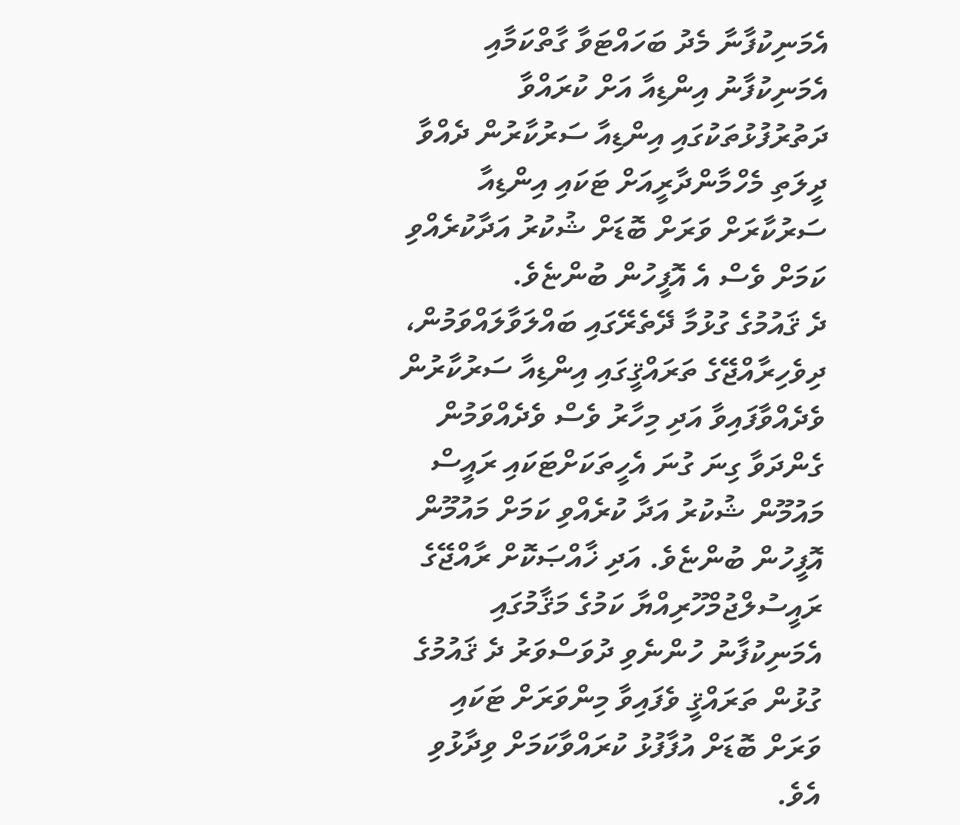އެމަނިކުފާނާ މެދު ބަހައްޓަވާ ގާތްކަމާއި އެމަނިކުފާނު އިންޑިއާ އަށް ކުރައްވާ ދަތުރުފުޅުތަކުގައި އިންޑިއާ ސަރުކާރުން ދެއްވާ ދީލަތި މެހްމާންދާރީއަށް ޓަކައި އިންޑިއާ ސަރުކާރަށް ވަރަށް ބޮޑަށް ޝުކުރު އަދާކުރެއްވި ކަމަށް ވެސް އެ އޮފީހުން ބުންޏެވެ.
ދެ ޤައުމުގެ ގުޅުމާ ދޭތެރޭގައި ބައްލަވާލައްވަމުން، ދިވެހިރާއްޖޭގެ ތަރައްޤީގައި އިންޑިއާ ސަރުކާރުން ވެދެއްވާފައިވާ އަދި މިހާރު ވެސް ވެދެއްވަމުން ގެންދަވާ ގިނަ ގުނަ އެހީތަކަށްޓަކައި ރައީސް މައުމޫން ޝުކުރު އަދާ ކުރެއްވި ކަމަށް މައުމޫން އޮފީހުން ބުންޏެވެ. އަދި ޚާއްޞަކޮށް ރާއްޖޭގެ ރައީސުލްޖުމްހޫރިއްޔާ ކަމުގެ މަޤާމުގައި އެމަނިކުފާނު ހުންނެވި ދުވަސްވަރު ދެ ޤައުމުގެ ގުޅުން ތަރައްޤީ ވެފައިވާ މިންވަރަށް ޓަކައި ވަރަށް ބޮޑަށް އުފާފުޅު ކުރައްވާކަމަށް ވިދާޅުވި އެވެ.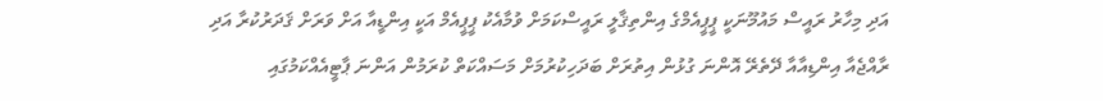އަދި މިހާރު ރައީސް މައުމޫނަކީ ޕީޕީއެމްގެ އިންތިޤާލީ ރައީސްކަމަށް ވުމާއެކު ޕީޕީއެމް އަކީ އިންޑީއާ އަށް ވަރަށް ޤަދަރުކުރާ އަދި ރާއްޖެއާ އިންޑިއާއާ ދޭތެރޭ އޮންނަ ގުޅުން އިތުރަށް ބަދަހިކުރުމަށް މަސައްކަތް ކުރަމުން އަންނަ ޕާޓީއެއްކަމުގައި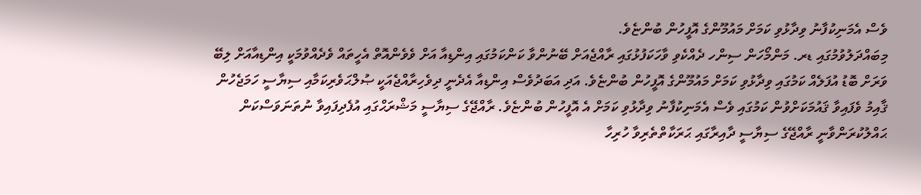ވެސް އެމަނިކުފާނު ވިދާޅުވި ކަމަށް މައުމޫންގެ އޮފީހުން ބުންޏެވެ.
މިބައްދަލުވުމުގައި ޑރ. މަންމޯހަން ސިންހ ދެއްކެވި ވާހަކަފުޅުގައި ރާއްޖެއަށް ބޭނުންވާ ކަންކަމުގައި އިންޑިއާ އަށް ވެވެންއޮތް އެހީތައް ވެދެއްވުމަކީ އިންޑިއާއަށް ލިބޭ ވަރަށް ބޮޑު އުފަލެއް ކަމުގައި ވިދާޅުވި ކަމަށް މައުމޫންގެ އޮފީހުން ބުންޏެވެ. އަދި އަބަދުވެސް އިންޑިއާ އެދެނީ ދިވެހިރާއްޖެއަކީ ޞުލްޙަވެރިކަމާއި ސިޔާސީ ހަމަޖެހުން ޤާއިމު ވެފައިވާ ޤައުމަކަށްވުން ކަމުގައި ވެސް އެމަނިކުފާނު ވިދާޅުވި ކަމަށް އެ އޮފީހުން ބުންޏެވެ. ރާއްޖޭގެ ސިޔާސީ މަޝްރަޙްގައި އުފެދިފައިވާ ނުތަނަވަސްކަން ޙައްލުކުރަންވާނީ ރާއްޖޭގެ ސިޔާސީ ދާއިރާގައި ޙަރަކާތްތެރިވާ ހުރިހާ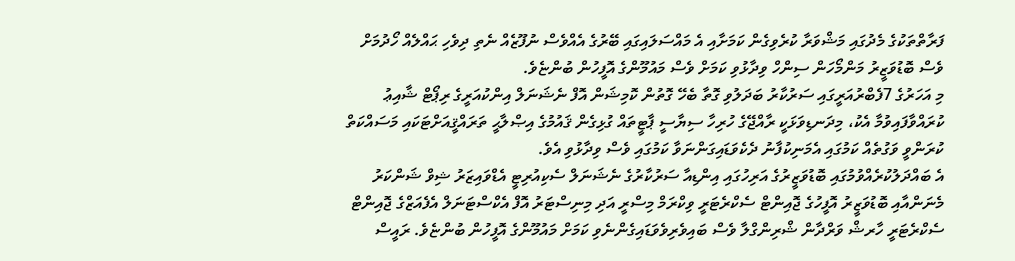ފަރާތްތަކުގެ މެދުގައި މަޝްވަރާ ކުރެވިގެން ކަމަށާއި އެ މައްސަލައިގައި ބޭރުގެ އެއްވެސް ނުފޫޒެއް ނެތި ދިވެހި ޙައްލެއް ހޯދުމަށް ވެސް ބޮޑުވަޒީރު މަންމޯހަން ސިންހް ވިދާޅުވި ކަމަށް ވެސް މައުމޫންގެ އޮފީހުން ބުންޏެވެ.
މި އަހަރުގެ 7ފެބްރުއަރީގައި ސަރުކާރު ބަދަލުވި ގޮތާ ބެހޭ ގޮތުން ކޮމިޝަން އޮފް ނެޝަނަލް އިންކުއަރީގެ ރިޕޯޓް ޝާއިޢު ކުރައްވާފައިވުމާ އެކު، މިދަނޑިވަޅަކީ ރާއްޖޭގެ ހުރިހާ ސިޔާސީ ޕާޓީތައް ގުޅިގެން ޤައުމުގެ އިޞްލާޙީ ތަރައްޤީއަށްޓަކައި މަސައްކަތް ކުރަންވީ ވަގުތެއް ކަމުގައި އެމަނިކުފާނު ދެކެވަޑައިގަންނަވާ ކަމުގައި ވެސް ވިދާޅުވި އެވެ.
އެ ބައްދަލުކުރެއްވުމުގައި ބޮޑުވަޒީރުގެ އަރިހުގައި އިންޑިއާ ސަރުކާރުގެ ނެޝަނަލް ސެކިއުރިޓީ އެޑްވައިޒަރު ޝިވް ޝަންކަރު މެނަންއާއި ބޮޑުވަޒީރު އޮފީހުގެ ޖޮއިންޓް ސެކްރެޓަރީ ވިކްރަމް މިސްރީ އަދި މިނިސްޓަރު އޮފް އެކްސްޓަނަލް އެފެއަޒްގެ ޖޮއިންޓް ސެކްރެޓަރީ ހާރޝް ވަރްދާން ޝްރިންގްލާ ވެސް ބައިވެރިވެވަޑައިގެންނެވި ކަމަށް މައުމޫންގެ އޮފީހުން ބުންޏެވެ. ރައީސް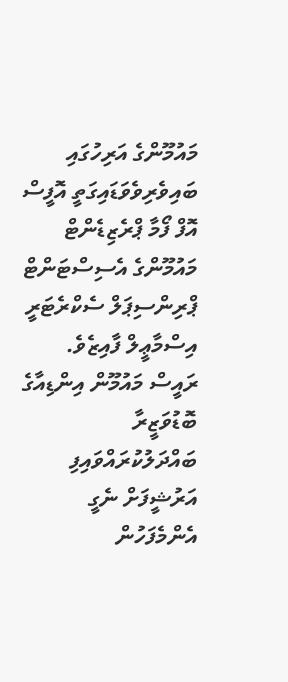މައުމޫންގެ އަރިހުގައި ބައިވެރިވެވަޑައިގަތީ އޮފީސް އޮފް ފޯމާ ޕްރެޒިޑެންޓް މައުމޫންގެ އެސިސްޓަންޓް ޕްރިންސިޕަލް ސެކްރެޓަރީ އިސްމާޢީލް ފާއިޒެވެ.
ރައީސް މައުމޫން އިންޑިއާގެ ބޮޑުވަޒީރާ ބައްދަލުކުރައްވައިފި
އަރުޝީފަށް ނެގީ
އެންމެފަހުން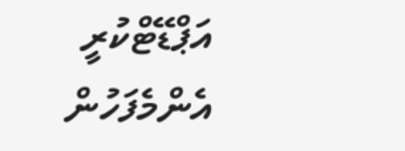އަޕްޑޭޓްކުރީ
އެންމެފަހުން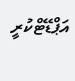އަޕްޑޭޓްކުރީ